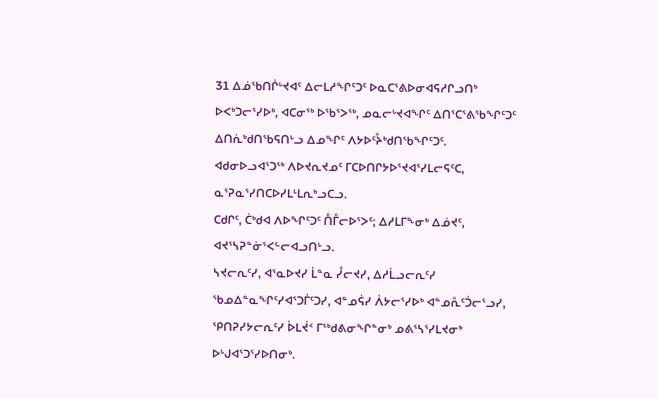31 ᐃᓅᖃᑎᒌᒡᔪᐊᑦ ᐃᓕᒪᓱᖏᑦᑐᑦ ᐅᓇᑕᕐᕕᐅᓂᐊᕋᓱᒋᓗᑎᒃ ᐅᐸᒃᑐᓕᕐᓯᐅᒃ, ᐊᑕᓂᖅ ᐅᖃᕐᐳᖅ, ᓄᓇᓕᒡᔪᐊᖏᑦ ᐃᑎᕐᑕᕐᕕᖃᖏᑦᑐᑦ ᐃᑎᕇᒃᑯᑎᖃᕋᑎᒡᓗ ᐃᓄᖏᑦ ᐱᔭᐅᑦᔧᒃᑯᑎᖃᖏᑦᑐᑦ.
ᐊᑯᓂᐅᓗᐊᕐᑐᖅ ᐱᐅᔪᕆᔪᓄᑦ ᒥᑕᐅᑎᒋᔭᐅᕐᔪᐊᕐᓯᒪᓕᕋᑦᑕ, ᓇᕐᕈᓇᕐᓯᑎᑕᐅᓯᒪᒻᒪᕆᒃᓗᑕᓗ.
ᑕᑯᒋᑦ, ᑖᒃᑯᐊ ᐱᐅᖏᑦᑐᑦ ᑍᒤᓕᐅᕐᐳᑦ; ᐃᓱᒪᒥᖕᓂᒃ ᐃᓅᔪᑦ, ᐊᔪᕐᓴᕈᓐᓃᕐᐸᓪᓕᐊᓗᑎᒡᓗ.
ᓴᔪᓕᕆᑦᓯ, ᐊᕐᓇᐅᔪᓯ ᒫᓐᓇ ᓮᓕᔪᓯ, ᐃᓱᒫᓗᓕᕆᑦᓯ ᖃᓄᐃᓐᓇᖏᑦᓯᐊᕐᑐᒦᑦᑐᓯ, ᐊᓐᓄᕌᓯ ᐲᔭᓕᕐᓯᐅᒃ ᐊᓐᓄᕅᑦᑑᓕᕐᓗᓯ, ᕿᑎᕈᓯᔭᓕᕆᑦᓯ ᐆᒪᔫᑉ ᒥᖅᑯᕕᓂᖏᓐᓂᒃ ᓄᕕᕐᓴᕐᓯᒪᔪᓂᒃ ᐅᒡᒍᐊᕐᑐᕐᓯᐅᑎᓂᒃ.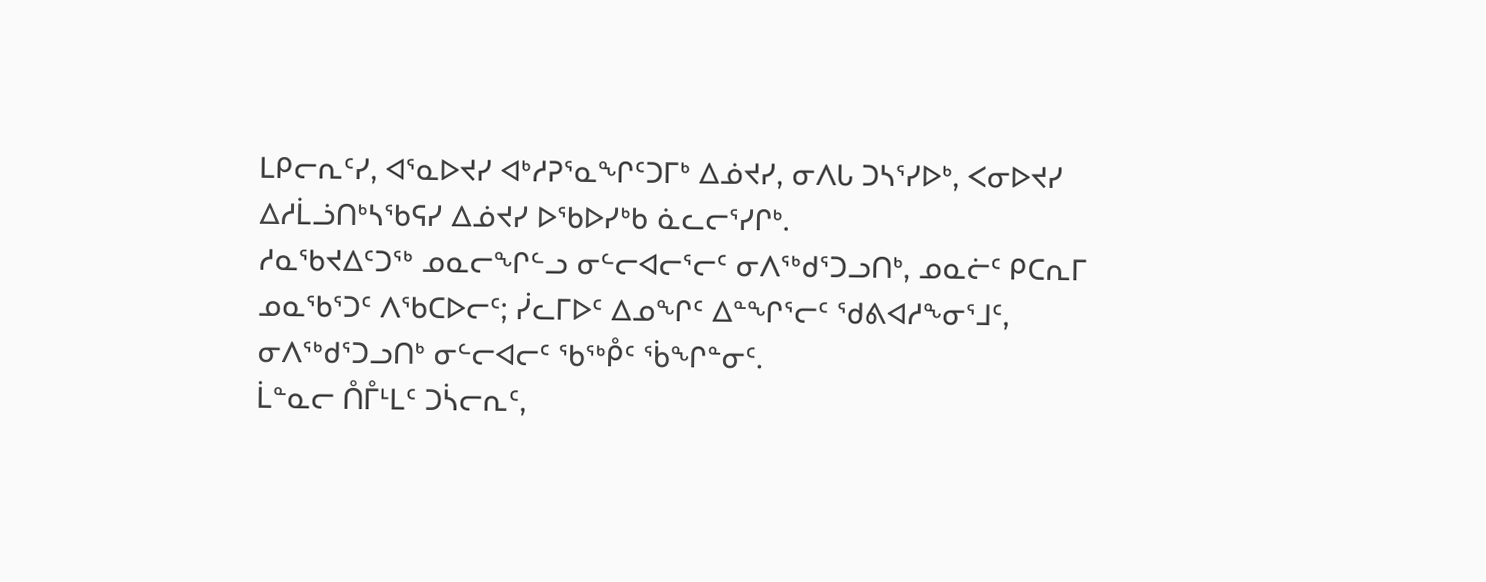ᒪᑭᓕᕆᑦᓯ, ᐊᕐᓇᐅᔪᓯ ᐊᒃᓱᕈᕐᓇᖏᑦᑐᒥᒃ ᐃᓅᔪᓯ, ᓂᐱᒐ ᑐᓴᕐᓯᐅᒃ, ᐸᓂᐅᔪᓯ ᐃᓱᒫᓘᑎᒃᓴᖃᕋᓯ ᐃᓅᔪᓯ ᐅᖃᐅᓯᒃᑲ ᓈᓚᓕᕐᓯᒋᒃ.
ᓱᓇᖃᔪᐃᑦᑐᖅ ᓄᓇᓕᖏᓪᓗ ᓂᓪᓕᐊᓕᕐᓕᑦ ᓂᐱᖅᑯᕐᑐᓗᑎᒃ, ᓄᓇᓖᑦ ᑭᑕᕆᒥ ᓄᓇᖃᕐᑐᑦ ᐱᖃᑕᐅᓕᑦ; ᓰᓚᒥᐅᑦ ᐃᓄᖏᑦ ᐃᓐᖏᕐᓕᑦ ᖁᕕᐊᓱᖕᓂᕐᒧᑦ, ᓂᐱᖅᑯᕐᑐᓗᑎᒃ ᓂᓪᓕᐊᓕᑦ ᖃᖅᑬᑦ ᖄᖏᓐᓂᑦ.
ᒫᓐᓇᓕ ᑍᒤᒻᒪᑦ ᑐᓵᓕᕆᑦ,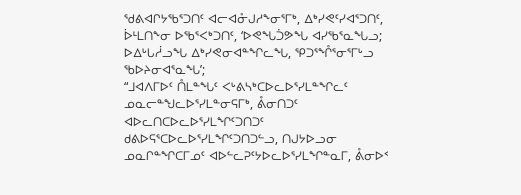ᖁᕕᐊᒋᔭᖃᕐᑐᑎᑦ ᐊᓕᐊᓁᒍᓱᖕᓂᕐᒥᒃ, ᐃᒃᓯᕙᑦᓯᐊᕐᑐᑎᑦ, ᐆᒻᒪᑎᖕᓂ ᐅᖃᕐᐸᒃᑐᑎᑦ, ‘ᐅᕙᖓᑑᕗᖓ ᐊᓯᖃᕐᓇᖓᓗ; ᐅᐃᒡᒐᓲᓗᖓ ᐃᒃᓯᕙᓂᐊᓐᖏᓚᖓ, ᕿᑐᕐᖎᕐᓂᕐᒥᒡᓗ ᖃᐅᔨᓂᐊᕐᓇᖓ’;
“ᒧᐊᐱᒥᐅᑦ ᑍᒪᓐᖓᑦ ᐸᒡᕕᓴᒃᑕᐅᓚᐅᕐᓯᒪᓐᖏᓚᑦ ᓄᓇᓕᓐᖑᓚᐅᕐᓯᒪᓐᓂᕋᒥᒃ, ᕔᓂᑎᑐᑦ ᐊᐅᓚᑎᑕᐅᓚᐅᕐᓯᒪᖏᑦᑐᑎᑐᑦ ᑯᕕᐅᕋᕐᑕᐅᓚᐅᕐᓯᒪᖏᑦᑐᑎᑐᓪᓗ, ᑎᒍᔭᐅᓗᓂ ᓄᓇᒋᓐᖏᑕᒥᓄᑦ ᐊᐅᓪᓚᕈᑦᔭᐅᓚᐅᕐᓯᒪᖏᓐᓇᒥ, ᕔᓂᐅᑉ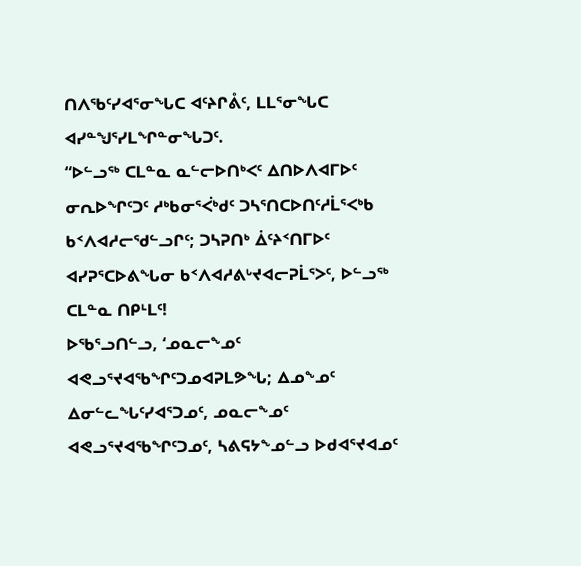ᑎᐱᖃᑦᓯᐊᕐᓂᖓᑕ ᐊᑦᔨᒋᕔᑦ, ᒪᒪᕐᓂᖓᑕ ᐊᓯᓐᖑᕐᓯᒪᖏᓐᓂᖓᑐᑦ.
“ᐅᓪᓗᖅ ᑕᒪᓐᓇ ᓇᓪᓕᐅᑎᒃᐸᑦ ᐃᑎᐅᐱᐊᒥᐅᑦ ᓂᕆᐅᖏᑦᑐᑦ ᓱᒃᑲᓂᕐᐹᒃᑯᑦ ᑐᓴᕐᑎᑕᐅᑎᑦᓱᒫᕐᐸᒃᑲ ᑲᑉᐱᐊᓱᓕᖁᓪᓗᒋᑦ; ᑐᓴᕈᑎᒃ ᐄᑦᔨᑉᑎᒥᐅᑦ ᐊᓯᕈᕐᑕᐅᕕᖓᓂ ᑲᑉᐱᐊᓱᕕᒡᔪᐊᓕᕈᒫᕐᐳᑦ, ᐅᓪᓗᖅ ᑕᒪᓐᓇ ᑎᑭᒻᒪᑦ!
ᐅᖃᕐᓗᑎᓪᓗ, ‘ᓄᓇᓕᖕᓄᑦ ᐊᕙᓗᕐᔪᐊᖃᖏᑦᑐᓄᐊᕈᒪᕗᖓ; ᐃᓄᖕᓄᑦ ᐃᓂᓪᓚᖓᑦᓯᐊᕐᑐᓄᑦ, ᓄᓇᓕᖕᓄᑦ ᐊᕙᓗᕐᔪᐊᖃᖏᑦᑐᓄᑦ, ᓴᕕᕋᔭᖕᓄᓪᓗ ᐅᑯᐊᕐᔪᐊᓄᑦ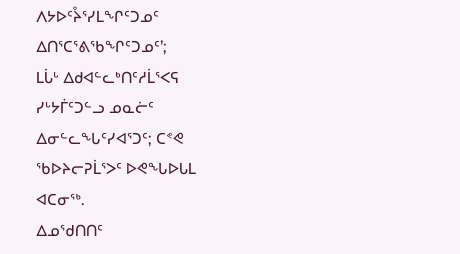ᐱᔭᐅᑦᔧᕐᓯᒪᖏᑦᑐᓄᑦ ᐃᑎᕐᑕᕐᕕᖃᖏᑦᑐᓄᑦ’;
ᒪᒑᒡ ᐃᑯᐊᓪᓚᒃᑎᑦᓱᒫᕐᐸᕋ ᓯᒡᔭᒦᑦᑐᓪᓗ ᓄᓇᓖᑦ ᐃᓂᓪᓚᖓᑦᓯᐊᕐᑐᑦ; ᑕᕝᕙ ᖃᐅᔨᓕᕈᒫᕐᐳᑦ ᐅᕙᖓᐅᒐᒪ ᐊᑕᓂᖅ.
ᐃᓄᖁᑎᑎᑦ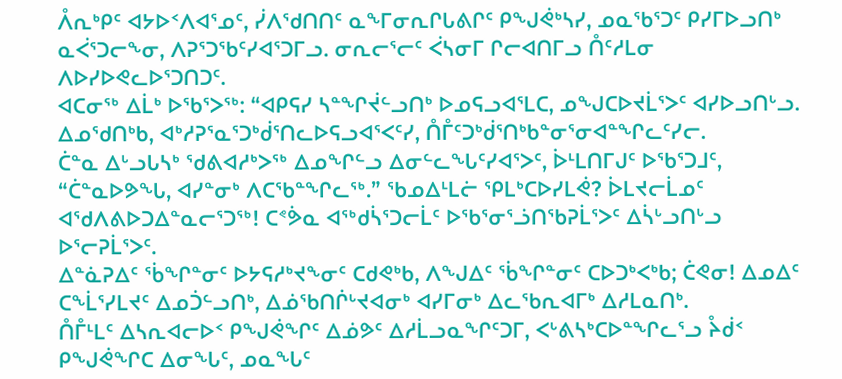ᐰᕆᒃᑭᑦ ᐊᔭᐅᑉᐱᐊᕐᓄᑦ, ᓰᐱᖁᑎᑎᑦ ᓇᖕᒥᓂᕆᒋᒐᕕᒋᑦ ᑭᖑᕚᒃᓴᓯ, ᓄᓇᖃᕐᑐᑦ ᑭᓯᒥᐅᓗᑎᒃ ᓇᐹᕐᑐᓕᖕᓂ, ᐱᕈᕐᑐᖃᑦᓯᐊᕐᑐᒥᓗ. ᓂᕆᓕᕐᓕᑦ ᐹᓴᓂᒥ ᒋᓕᐊᑎᒥᓗ ᑍᑦᓱᒪᓂ ᐱᐅᓯᐅᕙᓚᐅᕐᑐᑎᑐᑦ.
ᐊᑕᓂᖅ ᐃᒫᒃ ᐅᖃᕐᐳᖅ: “ᐊᑭᕋᓯ ᓴᓐᖏᔫᓪᓗᑎᒃ ᐅᓄᕋᓗᐊᕐᒪᑕ, ᓄᖑᑕᐅᔪᒫᕐᐳᑦ ᐊᓯᐅᓗᑎᒡᓗ. ᐃᓄᖁᑎᒃᑲ, ᐊᒃᓱᕈᕐᓇᕐᑐᒃᑰᕐᑎᓚᐅᕋᓗᐊᕐᐸᑦᓯ, ᑍᒤᑦᑐᒃᑰᕐᑎᒃᑲᓐᓂᕐᓂᐊᓐᖏᓚᑦᓯᓕ.
ᑖᓐᓇ ᐃᒡᓗᒐᓴᒃ ᖁᕕᐊᓱᒃᐳᖅ ᐃᓄᖏᓪᓗ ᐃᓂᓪᓚᖓᑦᓯᐊᕐᐳᑦ, ᐆᒻᒪᑎᒥᒍᑦ ᐅᖃᕐᑐᒧᑦ, “ᑖᓐᓇᐅᕗᖓ, ᐊᓯᓐᓂᒃ ᐱᑕᖃᓐᖏᓚᖅ.” ᖃᓄᐃᒻᒪᓖ ᕿᒪᒃᑕᐅᓯᒪᕚ? ᐆᒪᔪᓕᒫᓄᑦ ᐊᖁᐱᕕᐅᑐᐃᓐᓇᓕᕐᑐᖅ! ᑕᕝᕘᓇ ᐊᖅᑯᓵᕐᑐᓕᒫᑦ ᐅᖃᕐᓂᕐᓘᑎᖃᕈᒫᕐᐳᑦ ᐃᓵᒡᓗᑎᒡᓗ ᐅᕐᓕᕈᒫᕐᐳᑦ.
ᐃᓐᓈᕈᐃᑦ ᖄᖏᓐᓂᑦ ᐅᔭᕋᓱᒃᔪᖕᓂᑦ ᑕᑯᕙᒃᑲ, ᐱᖑᐃᑦ ᖄᖏᓐᓂᑦ ᑕᐅᑐᒃᐸᒃᑲ; ᑖᕙᓂ! ᐃᓄᐃᑦ ᑕᖕᒫᕐᓯᒪᔪᑦ ᐃᓄᑑᓪᓗᑎᒃ, ᐃᓅᖃᑎᒌᒡᔪᐊᓂᒃ ᐊᓯᒥᓂᒃ ᐃᓚᖃᕆᐊᒥᒃ ᐃᓱᒪᓇᑎᒃ.
ᑍᒤᒻᒪᑦ ᐃᓴᕆᐊᓕᐅᑉ ᑭᖑᕚᖏᑦ ᐃᓅᕗᑦ ᐃᓱᒫᓗᓇᖏᑦᑐᒥ, ᐸᒡᕕᓴᒃᑕᐅᓐᖏᓚᕐᓗ ᔧᑰᑉ ᑭᖑᕚᖏᑕ ᐃᓂᖓᑦ, ᓄᓇᖓᑦ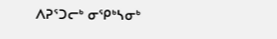ᐱᕈᕐᑐᓕᒃ ᓂᕿᒃᓴᓂᒃ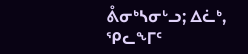ᕔᓂᒃᓴᓂᒡᓗ; ᐃᓛᒃ, ᕿᓚᖕᒥᑦ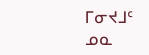ᒥᓂᔪᒧᑦ ᓄᓇ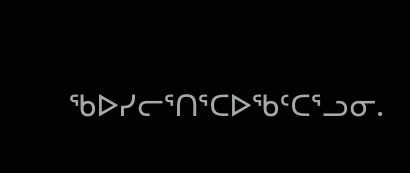ᖃᐅᓯᓕᕐᑎᕐᑕᐅᖃᑦᑕᕐᓗᓂ.